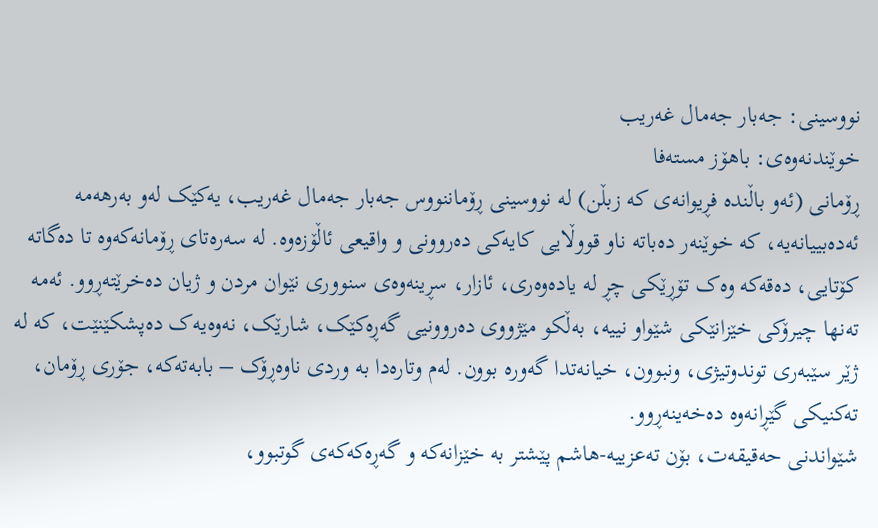نووسینی: جەبار جەمال غەریب
خوێندنەوەی: باهۆز مستەفا
ڕۆمانی (ئەو باڵندە فڕیوانەی کە زبڵن) لە نووسینی ڕۆماننووس جەبار جەمال غەریب، یەکێک لەو بەرهەمە ئەدەبییانەیە، کە خوێنەر دەباتە ناو قووڵایی کایەکی دەروونی و واقیعی ئاڵۆزەوە. لە سەرەتای ڕۆمانەکەوە تا دەگاتە کۆتایی، دەقەکە وەک تۆڕێکی چڕ لە یادەوەری، ئازار، سڕینەوەی سنووری نێوان مردن و ژیان دەخرێتەڕوو. ئەمە تەنها چیرۆکی خێزانێکی شێواو نییە، بەڵکو مێژووی دەروونیی گەڕەکێک، شارێک، نەوەیەک دەپشکێنێت، کە لە ژێر سێبەری توندوتیژی، ونبوون، خیانەتدا گەورە بوون. لەم وتارەدا بە وردی ناوەڕۆک – بابەتەکە، جۆری ڕۆمان، تەکنیکی گێڕانەوە دەخەینەڕوو.
شێواندنی حەقیقەت، بۆن تەعزییە-هاشم پێشتر بە خێزانەکە و گەڕەکەکەی گوتبوو،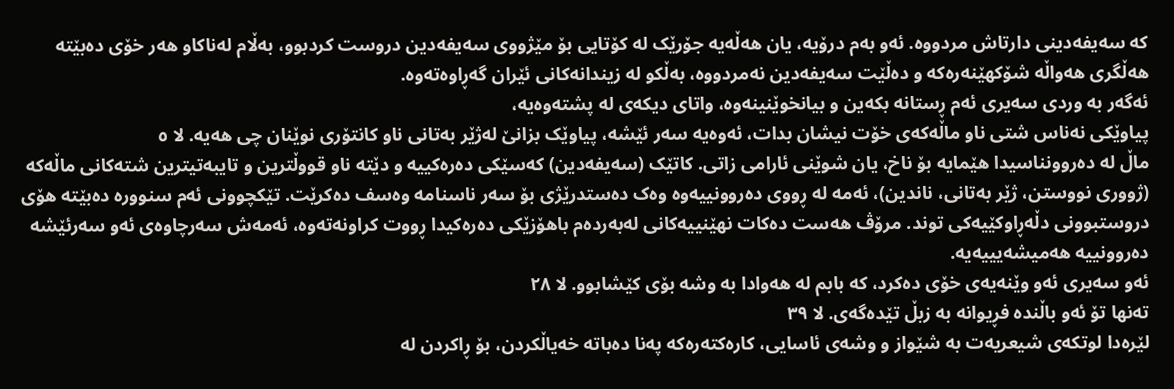کە سەیفەدینی دارتاش مردووە. ئەو بەم درۆیە، یان هەڵەیە جۆرێک لە کۆتایی بۆ مێژووی سەیفەدین دروست کردبوو، بەڵام لەناکاو هەر خۆی دەبێتە هەڵگری هەواڵە شۆکهێنەرەکە و دەڵێت سەیفەدین نەمردووە، بەڵکو لە زیندانەکانی ئێران گەڕاوەتەوە.
ئەگەر بە وردی سەیری ئەم ڕستانە بکەین و بیانخوێنینەوە، واتای دیکەی لە پشتەوەیە،
پیاوێکی نەناس شتی ناو ماڵەکەی خۆت نیشان بدات، ئەوەیە سەر ئێشە، پیاوێک بزانێ لەژێر بەتانی ناو کانتۆری نوێنان چی هەیە. لا ٥
ماڵ لە دەروونناسیدا هێمایە بۆ ناخ، یان شوێنی ئارامی زاتی. کاتێک (سەیفەدین) کەسێکی دەرەکییە و دێتە ناو قووڵترین و تایبەتیترین شتەکانی ماڵەکە (ژووری نووستن، ژێر بەتانی، ناندین)، ئەمە لە ڕووی دەروونییەوە وەک دەستدرێژی بۆ سەر ناسنامە وەسف دەکرێت. تێکچوونی ئەم سنوورە دەبێتە هۆی دروستبوونی دڵەڕاوکێیەکی توند. مرۆڤ هەست دەکات نهێنییەکانی لەبەردەم باهۆزێکی دەرەکیدا ڕووت کراونەتەوە، ئەمەش سەرچاوەی ئەو سەرئێشە دەروونییە هەمیشەیییەیە.
ئەو سەیری ئەو وێنەیەی خۆی دەکرد، کە بابم لە هەوادا بە وشە بۆی کێشابوو. لا ٢٨
تەنها تۆ ئەو باڵندە فڕیوانە بە زبڵ تێدەگەی. لا ٣٩
لێرەدا لوتکەی شیعریەت بە شێواز و وشەی ئاسایی، کارەکتەرەکە پەنا دەباتە خەیاڵکردن، بۆ ڕاکردن لە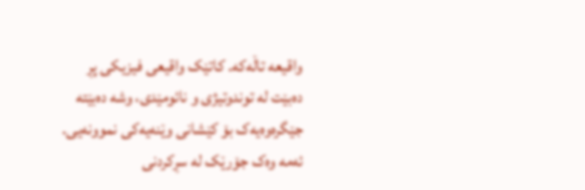واقیعە تاڵەکە. کاتێک واقیعی فیزیکی پڕ دەبێت لە توندوتیژی و نائومێدی، وشە دەبێتە جێگرەوەیەک بۆ کێشانی وێنەیەکی نموونەیی. ئەمە وەک جۆرێک لە سڕکردنی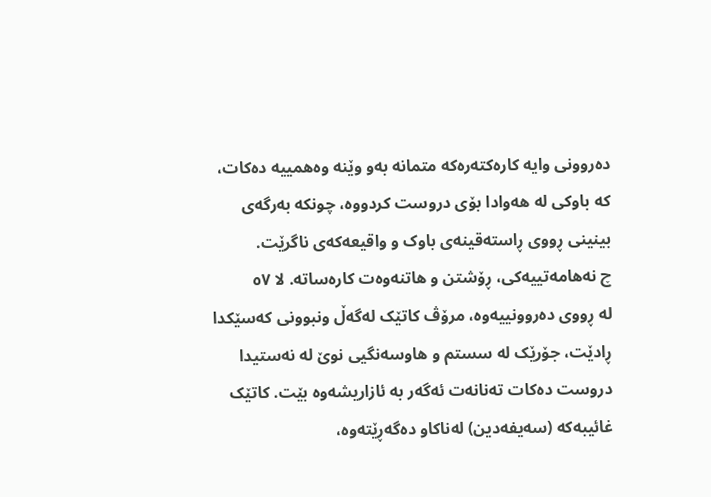دەروونی وایە کارەکتەرەکە متمانە بەو وێنە وەهمییە دەکات، کە باوکی لە هەوادا بۆی دروست کردووە، چونکە بەرگەی بینینی ڕووی ڕاستەقینەی باوک و واقیعەکەی ناگرێت.
چ نەهامەتییەکی، ڕۆشتن و هاتنەوەت کارەساتە. لا ٥٧
لە ڕووی دەروونییەوە، مرۆڤ کاتێک لەگەڵ ونبوونی کەسێکدا ڕادێت، جۆرێک لە سستم و هاوسەنگیی نوێ لە نەستیدا دروست دەکات تەنانەت ئەگەر بە ئازاریشەوە بێت. کاتێک غائیبەکە (سەیفەدین) لەناکاو دەگەڕێتەوە،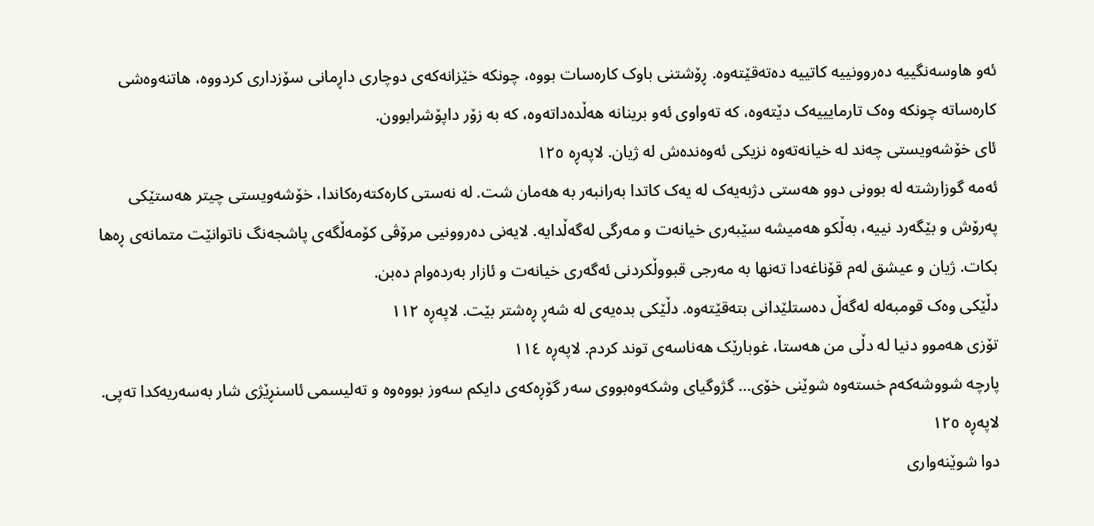ئەو هاوسەنگییە دەروونییە کاتییە دەتەقێتەوە. ڕۆشتنی باوک کارەسات بووە، چونکە خێزانەکەی دوچاری داڕمانی سۆزداری کردووە، هاتنەوەشی کارەساتە چونکە وەک تارمایییەک دێتەوە، کە تەواوی ئەو برینانە هەڵدەداتەوە، کە بە زۆر داپۆشرابوون.
ئای خۆشەویستی چەند لە خیانەتەوە نزیکی ئەوەندەش لە ژیان. لاپەڕە ١٢٥
ئەمە گوزارشتە لە بوونی دوو هەستی دژبەیەک لە یەک کاتدا بەرانبەر بە هەمان شت. لە نەستی کارەکتەرەکاندا، خۆشەویستی چیتر هەستێکی پەرۆش و بێگەرد نییە، بەڵکو هەمیشە سێبەری خیانەت و مەرگی لەگەڵدایە. لایەنی دەروونیی مرۆڤی کۆمەڵگەی پاشجەنگ ناتوانێت متمانەی ڕەها بکات. ژیان و عیشق لەم قۆناغەدا تەنها بە مەرجی قبووڵکردنی ئەگەری خیانەت و ئازار بەردەوام دەبن.
دڵێکی وەک قومبەلە لەگەڵ دەستلێدانی بتەقێتەوە. دڵێکی بدەیەی لە شەڕ ڕەشتر بێت. لاپەڕە ١١٢
تۆزی هەموو دنیا لە دڵی من هەستا، غوبارێک هەناسەی توند کردم. لاپەڕە ١١٤
پارچە شووشەکەم خستەوە شوێنی خۆی… گژوگیای وشکەوەبووی سەر گۆڕەکەی دایکم سەوز بووەوە و تەلیسمی ئاسنڕێژی شار بەسەریەکدا تەپی. لاپەڕە ١٢٥
دوا شوێنەواری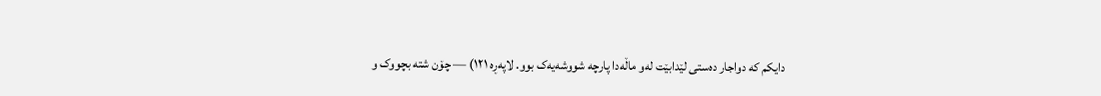دایکم کە دواجار دەستی لێدابێت لەو ماڵەدا پارچە شووشەیەک بوو. لاپەڕە ١٢١) — چۆن شتە بچووک و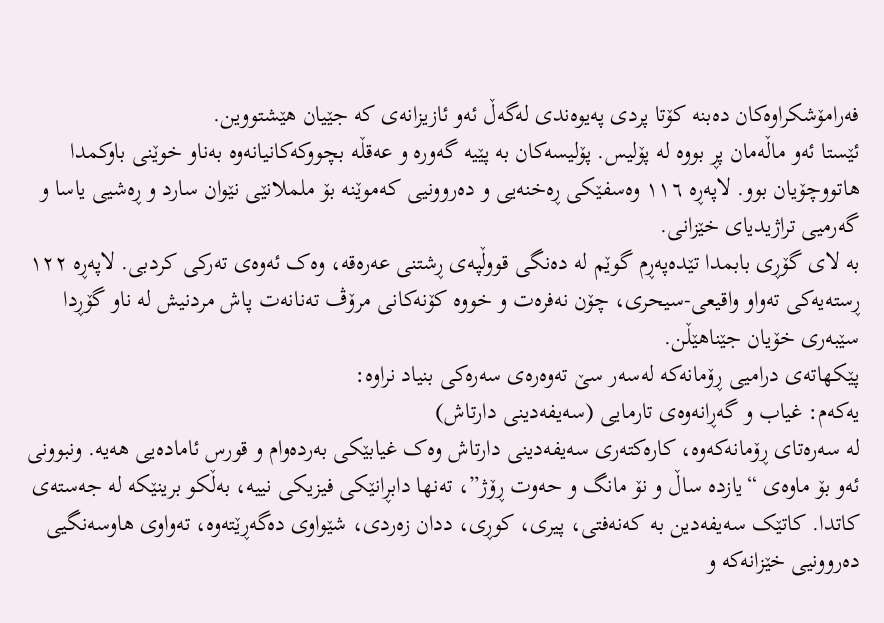فەرامۆشکراوەکان دەبنە کۆتا پردی پەیوەندی لەگەڵ ئەو ئازیزانەی کە جێیان هێشتووین.
ئێستا ئەو ماڵەمان پڕ بووە لە پۆلیس. پۆلیسەکان بە پێیە گەورە و عەقڵە بچووکەکانیانەوە بەناو خوێنی باوکمدا هاتووچۆیان بوو. لاپەڕە ١١٦ وەسفێکی ڕەخنەیی و دەروونیی کەموێنە بۆ ململانێی نێوان سارد و ڕەشیی یاسا و گەرمیی تراژیدیای خێزانی.
بە لای گۆڕی بابمدا تێدەپەڕم گوێم لە دەنگی قووڵپەی ڕشتنی عەرەقە، وەک ئەوەی تەرکی کردبی. لاپەڕە ١٢٢ ڕستەیەکی تەواو واقیعی-سیحری، چۆن نەفرەت و خووە کۆنەکانی مرۆڤ تەنانەت پاش مردنیش لە ناو گۆڕدا سێبەری خۆیان جێناهێڵن.
پێکهاتەی درامیی ڕۆمانەکە لەسەر سێ تەوەرەی سەرەکی بنیاد نراوە:
یەکەم: غیاب و گەڕانەوەی تارمایی (سەیفەدینی دارتاش)
لە سەرەتای ڕۆمانەکەوە، کارەکتەری سەیفەدینی دارتاش وەک غیابێکی بەردەوام و قورس ئامادەیی هەیە. ونبوونی ئەو بۆ ماوەی “یازدە ساڵ و نۆ مانگ و حەوت ڕۆژ”، تەنها دابڕانێکی فیزیکی نییە، بەڵکو برینێکە لە جەستەی کاتدا. کاتێک سەیفەدین بە کەنەفتی، پیری، کوڕی، ددان زەردی، شێواوی دەگەڕێتەوە، تەواوی هاوسەنگیی دەروونیی خێزانەکە و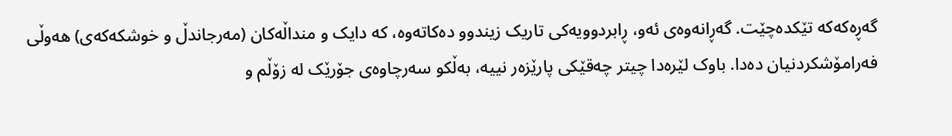گەڕەکەکە تێکدەچێت. گەڕانەوەی ئەو، ڕابردوویەکی تاریک زیندوو دەکاتەوە، کە دایک و منداڵەکان (مەرجاندڵ و خوشکەکەی) هەوڵی فەرامۆشکردنیان دەدا. باوک لێرەدا چیتر چەقێکی پارێزەر نییە، بەڵکو سەرچاوەی جۆرێک لە زۆڵم و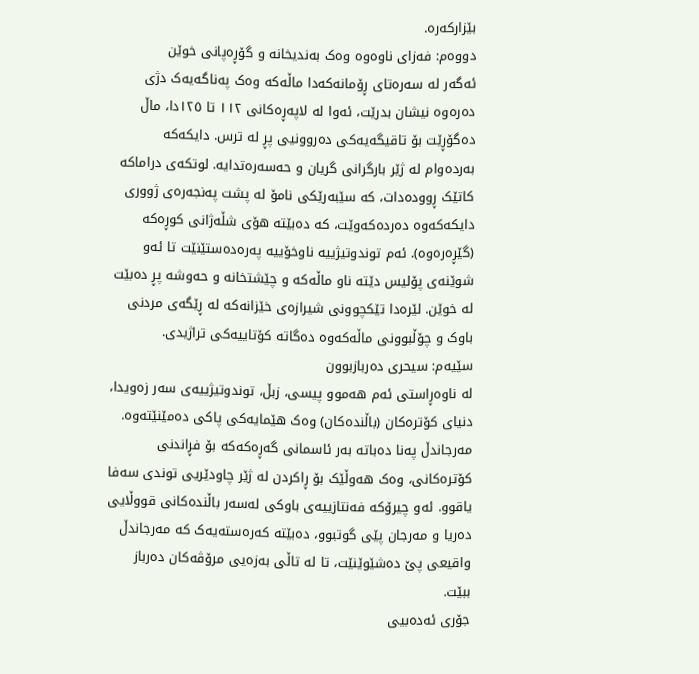بێزارکەرە.
دووەم: فەزای ناوەوە وەک بەندیخانە و گۆڕەپانی خوێن
ئەگەر لە سەرەتای ڕۆمانەکەدا ماڵەکە وەک پەناگەیەک دژی دەرەوە نیشان بدرێت، ئەوا لە لاپەڕەکانی ١١٢ تا ١٢٥دا، ماڵ دەگۆڕێت بۆ تاقیگەیەکی دەروونیی پڕ لە ترس. دایکەکە بەردەوام لە ژێر بارگرانی گریان و حەسەرەتدایە. لوتکەی دراماکە کاتێک ڕوودەدات، کە سێبەرێکی نامۆ لە پشت پەنجەرەی ژووری دایکەکەوە دەردەکەوێت، کە دەبێتە هۆی شڵەژانی کوڕەکە (گێڕەرەوە). ئەم توندوتیژییە ناوخۆییە پەرەدەستێنێت تا ئەو شوێنەی پۆلیس دێتە ناو ماڵەکە و چێشتخانە و حەوشە پڕ دەبێت لە خوێن. لێرەدا تێکچوونی شیرازەی خێزانەکە لە ڕێگەی مردنی باوک و چۆڵبوونی ماڵەکەوە دەگاتە کۆتاییەکی تراژیدی.
سێیەم: سیحری دەربازبوون
لە ناوەڕاستی ئەم هەموو پیسی، زبڵ، توندوتیژییەی سەر زەویدا، دنیای کۆترەکان (باڵندەکان) وەک هێمایەکی پاکی دەمێنێتەوە. مەرجاندڵ پەنا دەباتە بەر ئاسمانی گەڕەکەکە بۆ فڕاندنی کۆترەکانی، وەک هەوڵێک بۆ ڕاکردن لە ژێر چاودێریی توندی سەفا یاقوو. ئەو چیرۆکە فەنتازییەی باوکی لەسەر باڵندەکانی قووڵایی دەریا و مەرجان پێی گوتبوو، دەبێتە کەرەستەیەک کە مەرجاندڵ واقیعی پێ دەشێوێنێت، تا لە تاڵی بەزەیی مرۆڤەکان دەرباز ببێت.
جۆری ئەدەبیی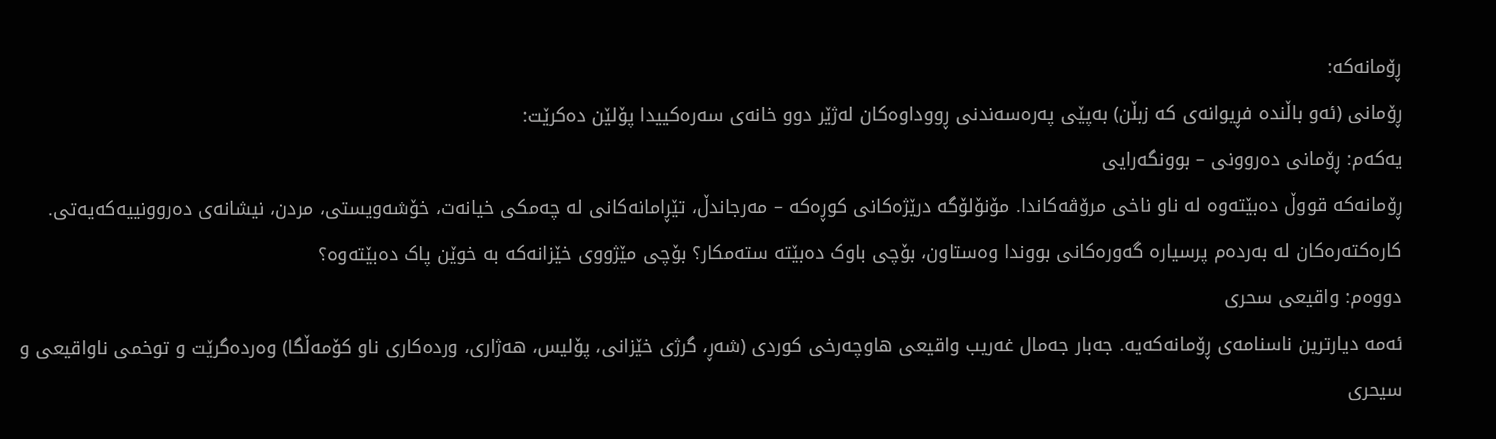ڕۆمانەکە:
ڕۆمانی (ئەو باڵندە فڕیوانەی کە زبڵن) بەپێی پەرەسەندنی ڕووداوەکان لەژێر دوو خانەی سەرەکییدا پۆلێن دەکرێت:
یەکەم: ڕۆمانی دەروونی – بوونگەرایی
ڕۆمانەکە قووڵ دەبێتەوە لە ناو ناخی مرۆڤەکاندا. مۆنۆلۆگە درێژەکانی کوڕەکە – مەرجاندڵ، تێڕامانەکانی لە چەمکی خیانەت، خۆشەویستی، مردن، نیشانەی دەروونییەکەیەتی. کارەکتەرەکان لە بەردەم پرسیارە گەورەکانی بووندا وەستاون، بۆچی باوک دەبێتە ستەمکار؟ بۆچی مێژووی خێزانەکە بە خوێن پاک دەبێتەوە؟
دووەم: واقیعی سحری
ئەمە دیارترین ناسنامەی ڕۆمانەکەیە. جەبار جەمال غەریب واقیعی هاوچەرخی کوردی (شەڕ، گرژی خێزانی، پۆلیس، هەژاری، وردەکاری ناو کۆمەڵگا) وەردەگرێت و توخمی ناواقیعی و سیحری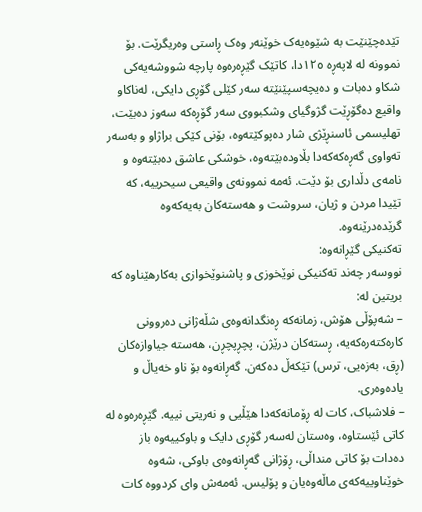تێدەچێنێت بە شێوەیەک خوێنەر وەک ڕاستی وەریگرێت. بۆ نموونە لە لاپەڕە ١٢٥دا، کاتێک گێڕەرەوە پارچە شووشەیەکی شکاو دەبات و دەیچەسپێنێتە سەر کێلی گۆڕی دایکی، لەناکاو واقیع دەگۆڕێت گژوگیای وشکبووی سەر گۆڕەکە سەوز دەبێت، تهلیسمی ئاسنڕێژی شار دەپوکێتەوە، بۆنی کێکی براژاو و بەسەر تەواوی گەڕەکەکەدا بڵاودەبێتەوە، خوشکی عاشق دەبێتەوە و نامەی دڵداری بۆ دێت. ئەمە نموونەی واقیعی سیحرییە، کە تێیدا مردن و ژیان، سروشت و هەستەکان بەیەکەوە گرێدەدرێنەوە.
تەکنیکی گێڕانەوە:
نووسەر چەند تەکنیکی نوێخوزی و پاشنوێخوازی بەکارهێناوە کە بریتین لە:
– شەپۆڵی هۆش، زمانەکە ڕەنگدانەوەی شڵەژانی دەروونی کارەکتەرەکەیە، ڕستەکان درێژن، پچڕپچڕن، هەستە جیاوازەکان (ڕق، بەزەیی، ترس) تێکەڵ دەکەن. گەڕانەوە بۆ ناو خەیاڵ و یادەوەری.
– فلاشباک، کات لە ڕۆمانەکەدا هێڵیی و نەریتی نییە. گێڕەرەوە لە کاتی ئێستاوە، وەستان لەسەر گۆڕی دایک و باوکییەوە باز دەدات بۆ کاتی منداڵی، ڕۆژانی گەڕانەوەی باوکی، شەوە خوێناوییەکەی ماڵەوەیان و پۆلیس. ئەمەش وای کردووە کات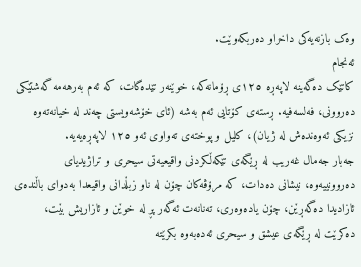وەک بازنەیەکی داخراو دەربکەوێت.
ئەنجام
کاتێک دەگەینە لاپەڕە ١٢٥ی ڕۆمانەکە، خوێنەر تێدەگات، کە ئەم بەرهەمە گەشتێکی دەروونی، فەلسەفیە. ڕستەی کۆتایی ئەم بەشە (ئای خۆشەویستی چەند لە خیانەتەوە نزیکی ئەوەندەش لە ژیان)، کلیل و پوختەی تەواوی ئەو ١٢٥ لاپەڕەیەیە.
جەبار جەمال غەریب لە ڕێگەی تێکەڵکردنی واقیعیەتی سیحری و تراژیدیای دەروونییەوە، نیشانی دەدات، کە مرۆڤەکان چۆن لە ناو زبڵدانی واقیعدا بەدوای باڵندەی ئازادیدا دەگەڕێن، چۆن یادەوەری، تەنانەت ئەگەر پڕ لە خوێن و ئازاریش بێت، دەکرێت لە ڕێگەی عیشق و سیحری ئەدەبەوە بکرێتە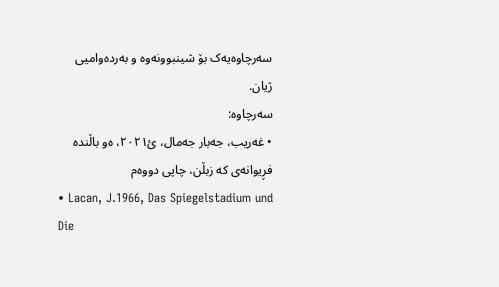سەرچاوەیەک بۆ شینبوونەوە و بەردەوامیی ژیان.
سەرچاوە:
• غەریب، جەبار جەمال، ئ٢٠٢١، ەو باڵندە فڕیوانەی کە زبڵن، چاپی دووەم
• Lacan, J.1966, Das Spiegelstadium und Die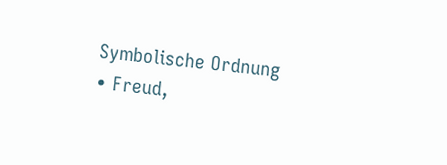Symbolische Ordnung
• Freud,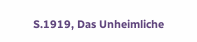S.1919, Das Unheimliche